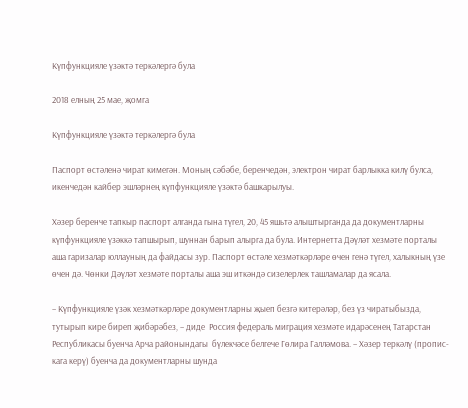Күпфункцияле үзәктә теркәлергә була

2018 елның 25 мае, җомга

Күпфункцияле үзәктә теркәлергә була

Паспорт өстәленә чират кимегән. Моның сәбәбе, беренчедән, электрон чират барлыкка килү булса, икенчедән кайбер эшләрнең күпфункцияле үзәктә башкарылуы.

Хәзер беренче тапкыр паспорт алганда гына түгел, 20, 45 яшьтә алыштырганда да документларны күпфункцияле үзәккә тапшырып, шуннан барып алырга да була. Интернетта Дәүләт хезмәте порталы аша гаризалар юллауның да файдасы зур. Паспорт өстәле хезмәткәрләре өчен генә түгел, халыкның үзе өчен дә. Чөнки Дәүләт хезмәте порталы аша эш иткәндә сизелерлек ташламалар да ясала.

– Күпфункцияле үзәк хезмәткәрләре документларны җыеп безгә китерәләр, без үз чиратыбызда, тутырып кире биреп җибәрәбез, – диде  Россия федераль миграция хезмәте идарәсенең Татарстан Республикасы буенча Арча районындагы  бүлекчәсе белгече Гөлира Галләмова. – Хәзер теркәлү (пропис- кага керү) буенча да документларны шунда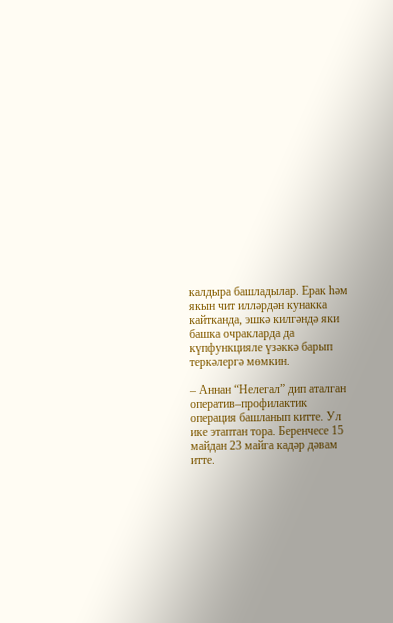калдыра башладылар. Ерак һәм якын чит илләрдән кунакка кайтканда, эшкә килгәндә яки башка очракларда да күпфункцияле үзәккә барып теркәлергә мөмкин.

– Аннан “Нелегал” дип аталган оператив–профилактик операция башланып китте. Ул ике этаптан тора. Беренчесе 15 майдан 23 майга кадәр дәвам итте.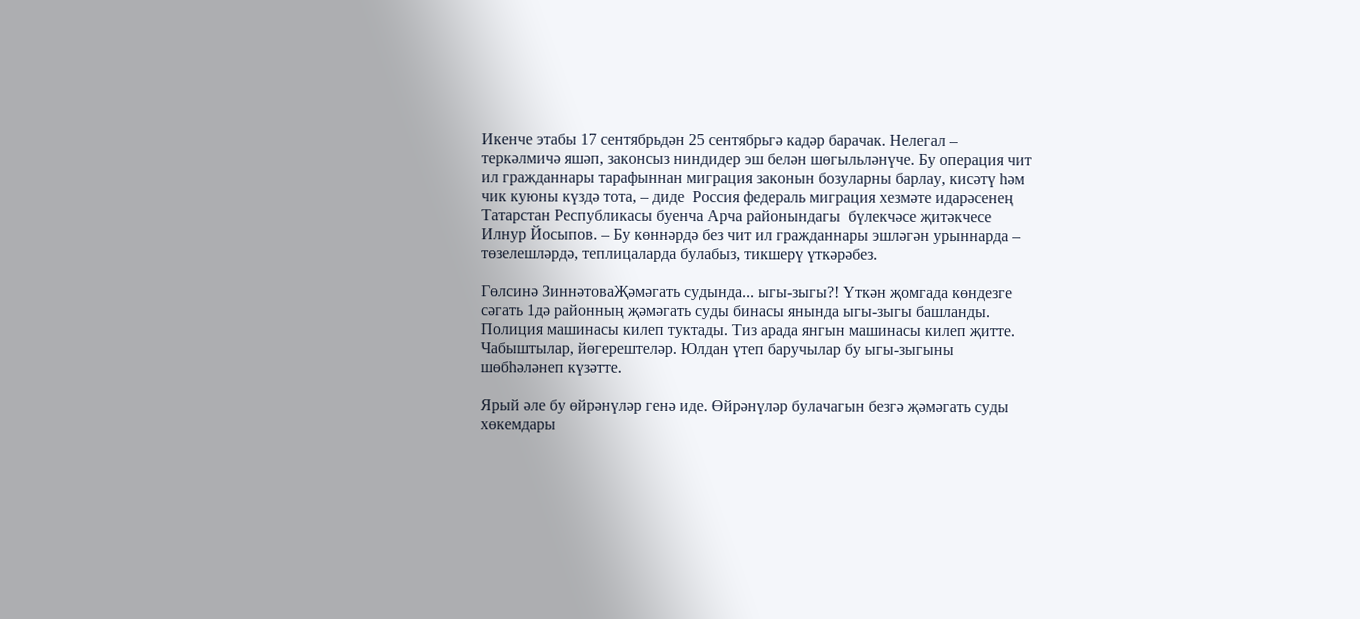Икенче этабы 17 сентябрьдән 25 сентябрьгә кадәр барачак. Нелегал – теркәлмичә яшәп, законсыз ниндидер эш белән шөгыльләнүче. Бу операция чит ил гражданнары тарафыннан миграция законын бозуларны барлау, кисәтү һәм чик куюны күздә тота, – диде  Россия федераль миграция хезмәте идарәсенең Татарстан Республикасы буенча Арча районындагы  бүлекчәсе җитәкчесе Илнур Йосыпов. – Бу көннәрдә без чит ил гражданнары эшләгән урыннарда – төзелешләрдә, теплицаларда булабыз, тикшерү үткәрәбез.

Гөлсинә ЗиннәтоваҖәмәгать судында... ыгы-зыгы?! Үткән җомгада көндезге сәгать 1дә районның җәмәгать суды бинасы янында ыгы-зыгы башланды. Полиция машинасы килеп туктады. Тиз арада янгын машинасы килеп җитте. Чабыштылар, йөгерештеләр. Юлдан үтеп баручылар бу ыгы-зыгыны шөбһәләнеп күзәтте.

Ярый әле бу өйрәнүләр генә иде. Өйрәнүләр булачагын безгә җәмәгать суды хөкемдары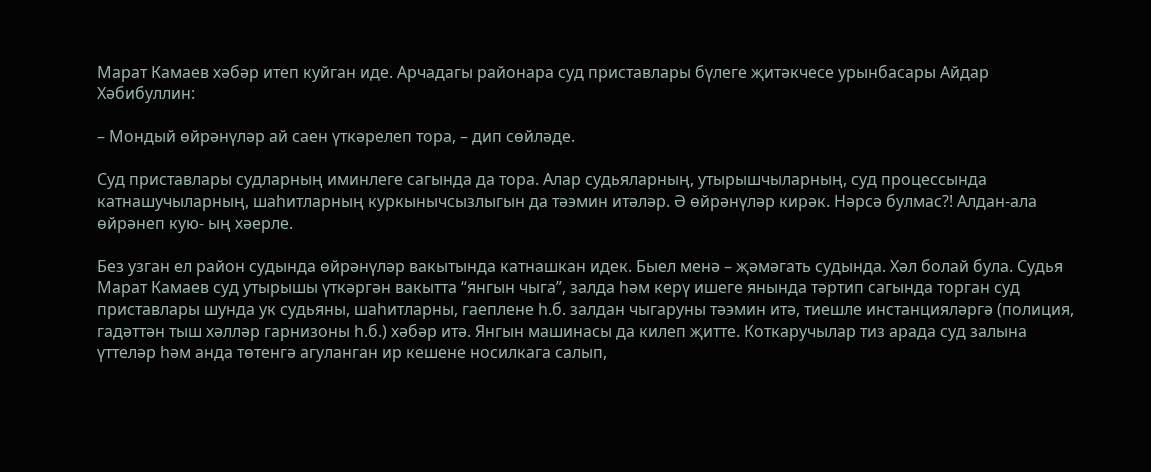Марат Камаев хәбәр итеп куйган иде. Арчадагы районара суд приставлары бүлеге җитәкчесе урынбасары Айдар Хәбибуллин:

– Мондый өйрәнүләр ай саен үткәрелеп тора, – дип сөйләде.

Суд приставлары судларның иминлеге сагында да тора. Алар судьяларның, утырышчыларның, суд процессында катнашучыларның, шаһитларның куркынычсызлыгын да тәэмин итәләр. Ә өйрәнүләр кирәк. Нәрсә булмас?! Алдан-ала өйрәнеп кую- ың хәерле.

Без узган ел район судында өйрәнүләр вакытында катнашкан идек. Быел менә – җәмәгать судында. Хәл болай була. Судья Марат Камаев суд утырышы үткәргән вакытта “янгын чыга”, залда һәм керү ишеге янында тәртип сагында торган суд приставлары шунда ук судьяны, шаһитларны, гаеплене һ.б. залдан чыгаруны тәэмин итә, тиешле инстанцияләргә (полиция,  гадәттән тыш хәлләр гарнизоны һ.б.) хәбәр итә. Янгын машинасы да килеп җитте. Коткаручылар тиз арада суд залына үттеләр һәм анда төтенгә агуланган ир кешене носилкага салып,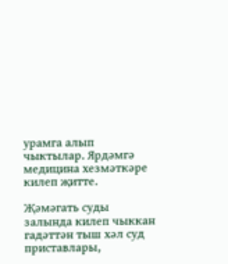урамга алып чыктылар. Ярдәмгә медицина хезмәткәре килеп җитте.

Җәмәгать суды залында килеп чыккан гадәттән тыш хәл суд приставлары,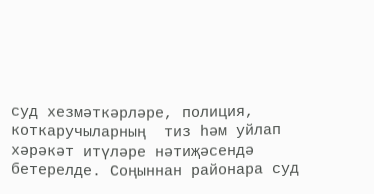суд хезмәткәрләре, полиция, коткаручыларның  тиз һәм уйлап хәрәкәт итүләре нәтиҗәсендә бетерелде. Соңыннан районара суд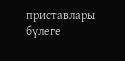приставлары бүлеге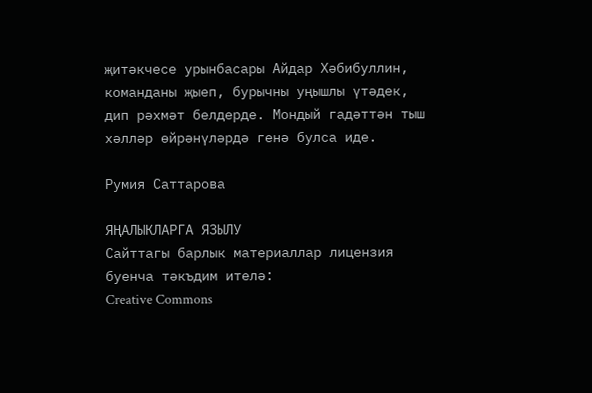җитәкчесе урынбасары Айдар Хәбибуллин, команданы җыеп, бурычны уңышлы үтәдек, дип рәхмәт белдерде. Мондый гадәттән тыш хәлләр өйрәнүләрдә генә булса иде.

Румия Саттарова

ЯҢАЛЫКЛАРГА ЯЗЫЛУ
Сайттагы барлык материаллар лицензия буенча тәкъдим ителә:
Creative Commons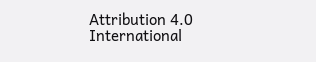Attribution 4.0 International